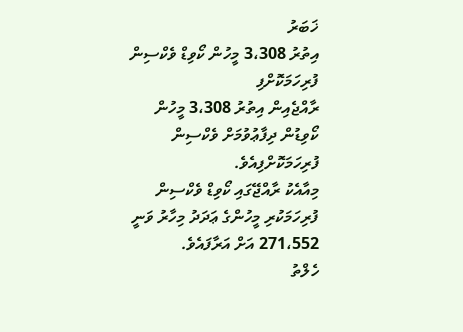ޚަބަރު
އިތުރު 3،308 މީހުން ކޯވިޑް ވެކްސިން ފުރިހަމަކޮށްފި
ރާއްޖެއިން އިތުރު 3،308 މީހުން ކޯވިޑުން ދިފާޢުވުމަށް ވެކްސިން ފުރިހަމަކޮށްފިއެވެ.
މިއާއެކު ރާއްޖޭގައި ކޯވިޑް ވެކްސިން ފުރިހަމަކުރި މީހުންގެ ޢަދަދު މިހާރު ވަނީ 271،552 އަށް އަރާފައެވެ.
ހެލްތު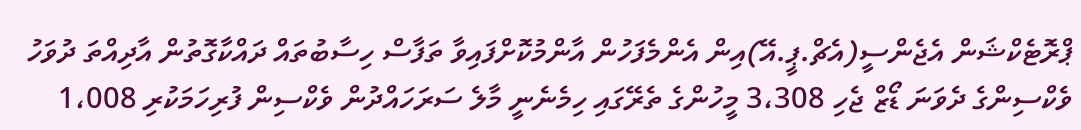ޕްރޮޓެކްޝަން އެޖެންސީ(އެޗް.ޕީ.އޭ)އިން އެންމެފަހުން އާންމުކޮށްފައިވާ ތަފާސް ހިސާބުތައް ދައްކާގޮތުން އާދިއްތަ ދުވަހު ވެކްސިންގެ ދެވަނަ ޑޯޒް ޖެހި 3،308 މީހުންގެ ތެރޭގައި ހިމެނެނީ މާލެ ސަރަހައްދުން ވެކްސިން ފުރިހަމަކުރި 1،008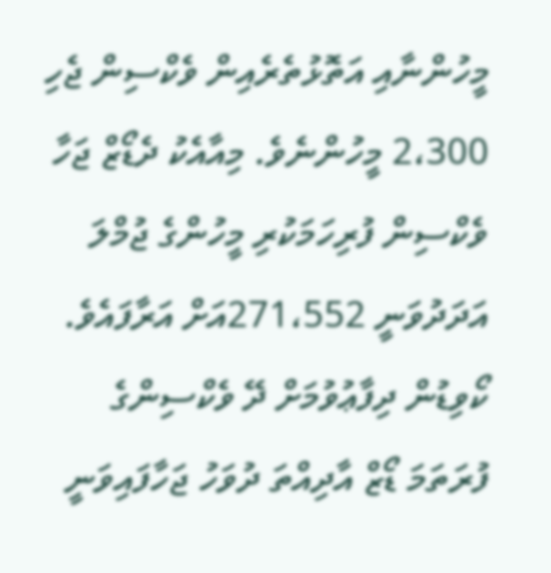މީހުންނާއި އަތޮޅުތެރެއިން ވެކްސިން ޖެހި 2،300 މީހުންނެވެ. މިއާއެކު ދެޑޯޒް ޖަހާ ވެކްސިން ފުރިހަމަކުރި މީހުންގެ ޖުމްލަ އަދަދުވަނީ 271،552އަށް އަރާފައެވެ.
ކޯވިޑުން ދިފާޢުވުމަށް ދޭ ވެކްސިންގެ ފުރަތަމަ ޑޯޒް އާދިއްތަ ދުވަހު ޖަހާފައިވަނީ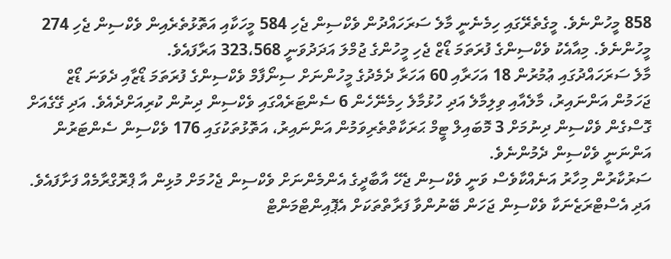858 މީހުންނެވެ. މީގެތެރޭގައި ހިމެނެނީ މާލެ ސަރަހައްދުން ވެކްސިން ޖެހި 584 މީހަކާއި އަތޮޅުތެރެއިން ވެކްސިން ޖެހި 274 މީހުންނެވެ. މިއާއެކު ވެކްސިންގެ ފުރަތަމަ ޑޯޒް ޖެހި މީހުންގެ ޖުމްލަ އަދަދުވަނީ 323،568 އަރާފައެވެ.
މާލެ ސަރަހައްދުގައި ޢުމުރުން 18 އަހަރާއި 60 އަހަރާ ދެމެދުގެ މީހުންނަށް ސިނޯފާމް ވެކްސިންގެ ފުރަތަމަ ޑޯޒާއި ދެވަނަ ޑޯޒް ޖަހަމުން އަންނައިރު، މާލެއާއި ވިލިމާލެ އަދި ހުޅުމާލެ ހިމެނޭހެން 6 ސެންޓަރެއްގައި ވެކްސިން ދިނުން ކުރިއަށްދެއެވެ. އަދި ގޭގެއަށް ގޮސްގެން ވެކްސިން ދިނުމަށް 3 މޮބައިލް ޓީމް ޙަރަކާތްތެރިވަމުން އަންނައިރު، އަތޮޅުތަކުގައި 176 ވެކްސިން ސެންޓަރުން އަންނަނީ ވެކްސިން ދެމުންނެވެ.
ސަރުކާރުން މިހާރު އަނެއްކާވެސް ވަނީ ވެކްސިން ޖެހޭ އާބާދީގެ އެންމެންނަށް ވެކްސިން ޖެހުމަށް މުޅިން އާ ޕްރޮގްރާމެއް ފަށާފައެވެ. އަދި އެސްޓްރަޒެނަކާ ވެކްސިން ޖަހަން ބޭނުންވާ ފަރާތްތަކަށް އެޕޮއިންޓްމަންޓް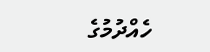ހެއްދުމުގެ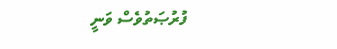ފުރުޞަތުވެސް ވަނީ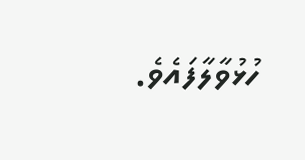ހުޅުވާލާފައެވެ.